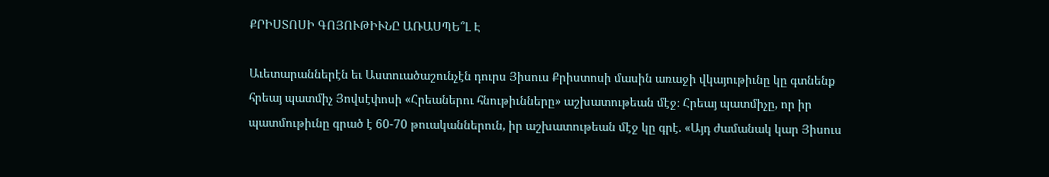ՔՐԻՍՏՈՍԻ ԳՈՅՈՒԹԻՒՆԸ ԱՌԱՍՊԵ՞Լ Է

Աւետարաններէն եւ Աստուածաշունչէն դուրս Յիսուս Քրիստոսի մասին առաջի վկայութիւնը կը գտնենք հրեայ պատմիչ Յովսէփոսի «Հրեաներու հնութիւնները» աշխատութեան մէջ։ Հրեայ պատմիչը, որ իր պատմութիւնը գրած է 60-70 թուականներուն, իր աշխատութեան մէջ կը գրէ. «Այդ ժամանակ կար Յիսուս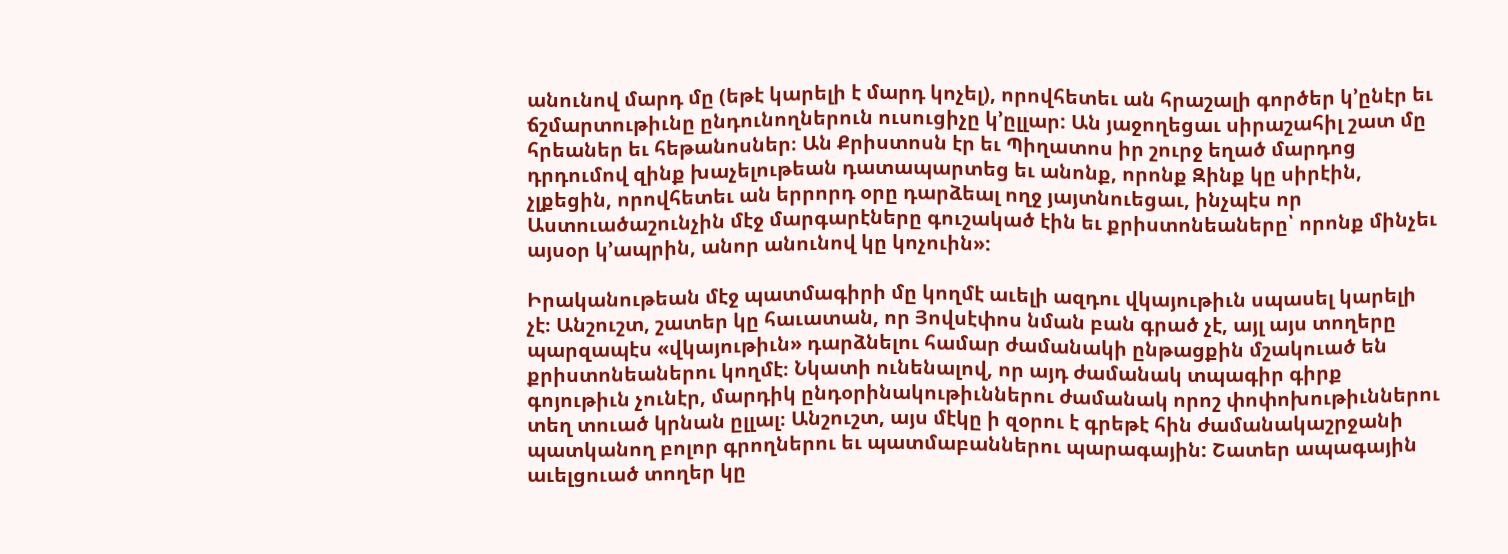անունով մարդ մը (եթէ կարելի է մարդ կոչել), որովհետեւ ան հրաշալի գործեր կ՚ընէր եւ ճշմարտութիւնը ընդունողներուն ուսուցիչը կ՚ըլլար: Ան յաջողեցաւ սիրաշահիլ շատ մը հրեաներ եւ հեթանոսներ։ Ան Քրիստոսն էր եւ Պիղատոս իր շուրջ եղած մարդոց դրդումով զինք խաչելութեան դատապարտեց եւ անոնք, որոնք Զինք կը սիրէին, չլքեցին, որովհետեւ ան երրորդ օրը դարձեալ ողջ յայտնուեցաւ, ինչպէս որ Աստուածաշունչին մէջ մարգարէները գուշակած էին եւ քրիստոնեաները՝ որոնք մինչեւ այսօր կ՚ապրին, անոր անունով կը կոչուին»:

Իրականութեան մէջ պատմագիրի մը կողմէ աւելի ազդու վկայութիւն սպասել կարելի չէ։ Անշուշտ, շատեր կը հաւատան, որ Յովսէփոս նման բան գրած չէ, այլ այս տողերը պարզապէս «վկայութիւն» դարձնելու համար ժամանակի ընթացքին մշակուած են քրիստոնեաներու կողմէ։ Նկատի ունենալով, որ այդ ժամանակ տպագիր գիրք գոյութիւն չունէր, մարդիկ ընդօրինակութիւններու ժամանակ որոշ փոփոխութիւններու տեղ տուած կրնան ըլլալ։ Անշուշտ, այս մէկը ի զօրու է գրեթէ հին ժամանակաշրջանի պատկանող բոլոր գրողներու եւ պատմաբաններու պարագային: Շատեր ապագային աւելցուած տողեր կը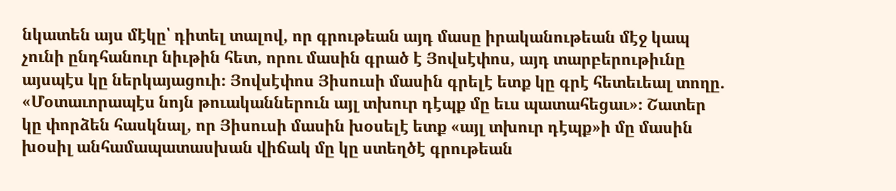նկատեն այս մէկը՝ դիտել տալով, որ գրութեան այդ մասը իրականութեան մէջ կապ չունի ընդհանուր նիւթին հետ, որու մասին գրած է Յովսէփոս, այդ տարբերութիւնը այսպէս կը ներկայացուի։ Յովսէփոս Յիսուսի մասին գրելէ ետք կը գրէ հետեւեալ տողը. «Մօտաւորապէս նոյն թուականներուն այլ տխուր դէպք մը եւս պատահեցաւ»։ Շատեր կը փորձեն հասկնալ, որ Յիսուսի մասին խօսելէ ետք «այլ տխուր դէպք»ի մը մասին խօսիլ անհամապատասխան վիճակ մը կը ստեղծէ գրութեան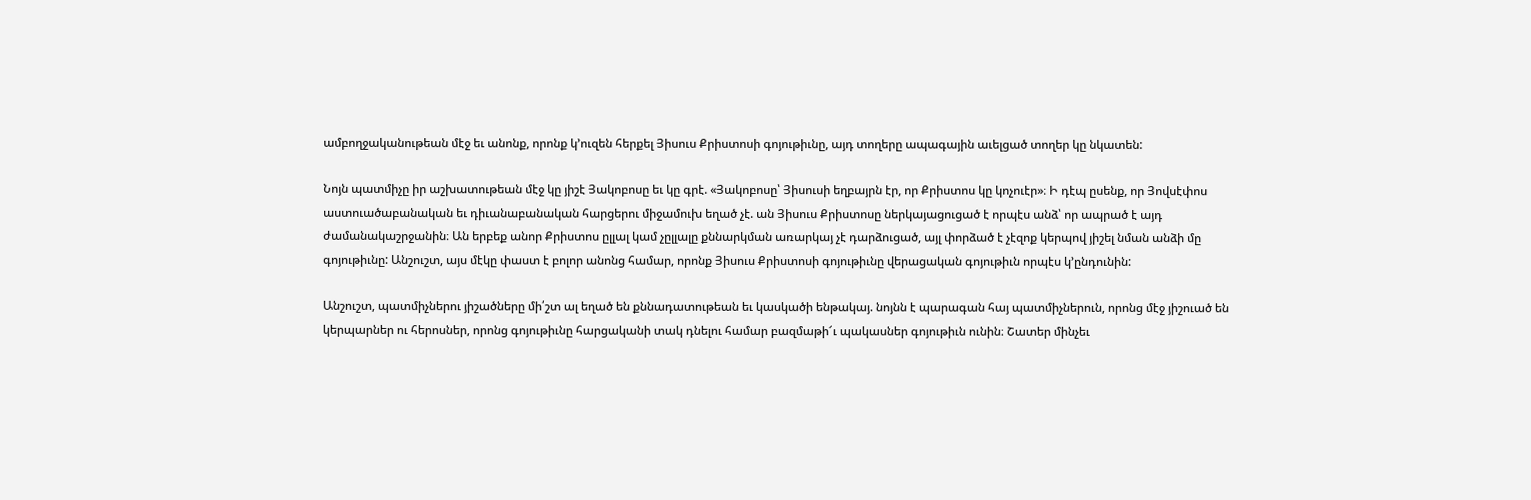ամբողջականութեան մէջ եւ անոնք, որոնք կ՚ուզեն հերքել Յիսուս Քրիստոսի գոյութիւնը, այդ տողերը ապագային աւելցած տողեր կը նկատեն:

Նոյն պատմիչը իր աշխատութեան մէջ կը յիշէ Յակոբոսը եւ կը գրէ. «Յակոբոսը՝ Յիսուսի եղբայրն էր, որ Քրիստոս կը կոչուէր»։ Ի դէպ ըսենք, որ Յովսէփոս աստուածաբանական եւ դիւանաբանական հարցերու միջամուխ եղած չէ. ան Յիսուս Քրիստոսը ներկայացուցած է որպէս անձ՝ որ ապրած է այդ ժամանակաշրջանին։ Ան երբեք անոր Քրիստոս ըլլալ կամ չըլլալը քննարկման առարկայ չէ դարձուցած, այլ փորձած է չէզոք կերպով յիշել նման անձի մը գոյութիւնը: Անշուշտ, այս մէկը փաստ է բոլոր անոնց համար, որոնք Յիսուս Քրիստոսի գոյութիւնը վերացական գոյութիւն որպէս կ՚ընդունին:

Անշուշտ, պատմիչներու յիշածները մի՛շտ ալ եղած են քննադատութեան եւ կասկածի ենթակայ. նոյնն է պարագան հայ պատմիչներուն, որոնց մէջ յիշուած են կերպարներ ու հերոսներ, որոնց գոյութիւնը հարցականի տակ դնելու համար բազմաթի՜ւ պակասներ գոյութիւն ունին։ Շատեր մինչեւ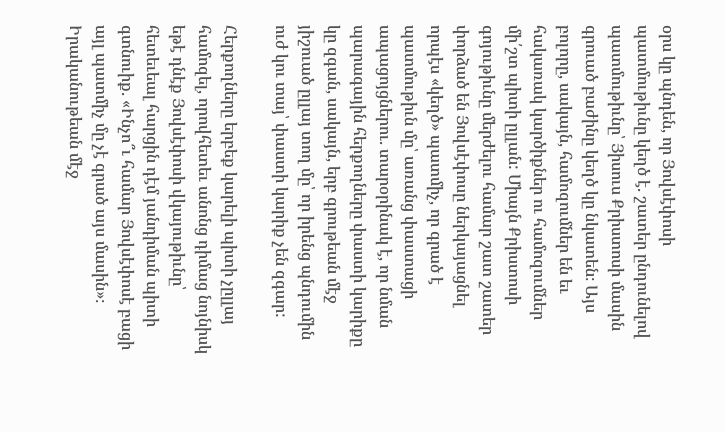օրս կը պնդեն, որ Յովսէփոսի պատմութիւնը կեղծ է. շատեր ընդունելով պատմութիւնը՝ Յիսուս Քրիստոսի մասին գրուած բաժինը կեղծ կը նկատեն։ Այս բոլորը, սակայն, համոզումներ են եւ հակառակ կարծիքներ ու համոզումներ մի՛շտ պիտի ըլլան: Միայն Քրիստոսի գոյութիւնը մերժելու համար շատ շատեր փորձած են Յովսէփոսը ներկայացնել որպէս «կեղծ» պատմիչ, որ գրած է պատմութիւն մը՝ առանց փաստացի ապացոյցներու. տարօրինակ է, որ նման պարագային հերքողները փաստի կարիքը կը զգան, սակայն, երբ գրութեան մէջ յիշուած ըլլայ տող մը՝ որ իրենց պնդումին ուժ կու տայ՝ փաստի կարիք չեն զգար:

Հերքողները երբեք կարելի պիտի չըլլայ համոզել, որովհետեւ անոնց դիմաց նոյնիսկ եթէ դնէք Յովսէփոսի վկայութիւնը՝ հետեւեալ հարցին դէմ յանդիման պիտի գտնուիք. «Ինչո՞ւ համար Յովսէփոսէ բացի այլ պատմիչ մը չէ գրած այս մասին»։ Իրականութեան մէջ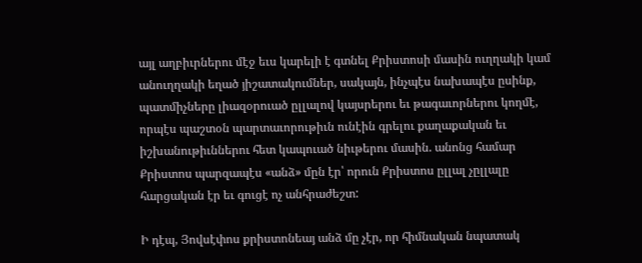այլ աղբիւրներու մէջ եւս կարելի է գտնել Քրիստոսի մասին ուղղակի կամ անուղղակի եղած յիշատակումներ, սակայն, ինչպէս նախապէս ըսինք, պատմիչները լիազօրուած ըլլալով կայսրերու եւ թագաւորներու կողմէ, որպէս պաշտօն պարտաւորութիւն ունէին գրելու քաղաքական եւ իշխանութիւններու հետ կապուած նիւթերու մասին. անոնց համար Քրիստոս պարզապէս «անձ» մըն էր՝ որուն Քրիստոս ըլլալ չըլլալը հարցական էր եւ գուցէ ոչ անհրաժեշտ:

Ի դէպ, Յովսէփոս քրիստոնեայ անձ մը չէր, որ հիմնական նպատակ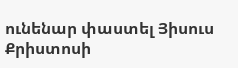ունենար փաստել Յիսուս Քրիստոսի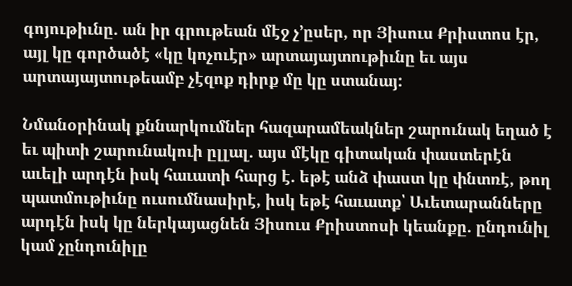գոյութիւնը. ան իր գրութեան մէջ չ՚ըսեր, որ Յիսուս Քրիստոս էր, այլ կը գործածէ «կը կոչուէր» արտայայտութիւնը եւ այս արտայայտութեամբ չէզոք դիրք մը կը ստանայ:

Նմանօրինակ քննարկումներ հազարամեակներ շարունակ եղած է եւ պիտի շարունակուի ըլլալ. այս մէկը գիտական փաստերէն աւելի արդէն իսկ հաւատի հարց է. եթէ անձ փաստ կը փնտռէ, թող պատմութիւնը ուսումնասիրէ, իսկ եթէ հաւատք՝ Աւետարանները արդէն իսկ կը ներկայացնեն Յիսուս Քրիստոսի կեանքը. ընդունիլ կամ չընդունիլը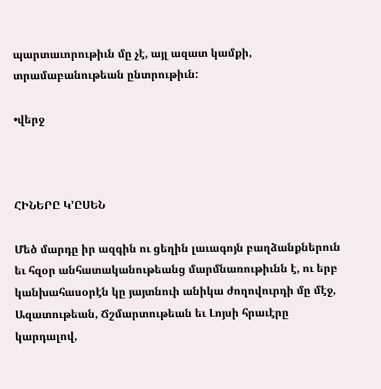պարտաւորութիւն մը չէ, այլ ազատ կամքի, տրամաբանութեան ընտրութիւն:

•վերջ



ՀԻՆԵՐԸ Կ՚ԸՍԵՆ

Մեծ մարդը իր ազգին ու ցեղին լաւագոյն բաղձանքներուն եւ հզօր անհատականութեանց մարմնառութիւնն է, ու երբ կանխահասօրէն կը յայտնուի անիկա ժողովուրդի մը մէջ, Ազատութեան, Ճշմարտութեան եւ Լոյսի հրաւէրը կարդալով,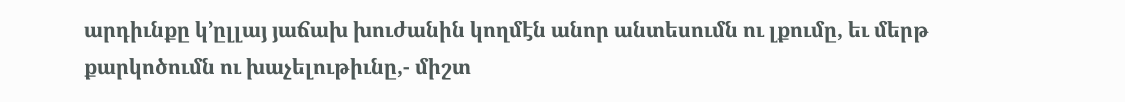արդիւնքը կ՚ըլլայ յաճախ խուժանին կողմէն անոր անտեսումն ու լքումը, եւ մերթ քարկոծումն ու խաչելութիւնը,- միշտ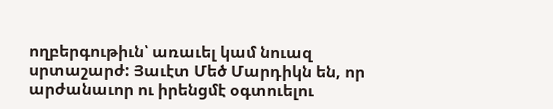ողբերգութիւն՝ առաւել կամ նուազ սրտաշարժ: Յաւէտ Մեծ Մարդիկն են, որ արժանաւոր ու իրենցմէ օգտուելու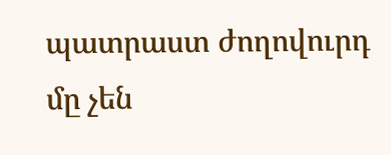պատրաստ ժողովուրդ մը չեն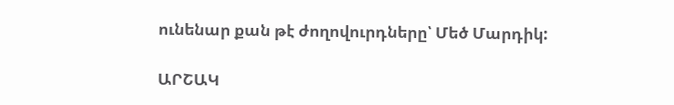ունենար քան թէ ժողովուրդները՝ Մեծ Մարդիկ:

ԱՐՇԱԿ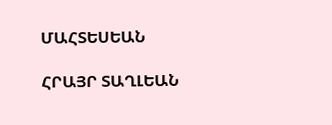ՄԱՀՏԵՍԵԱՆ

ՀՐԱՅՐ ՏԱՂԼԵԱՆ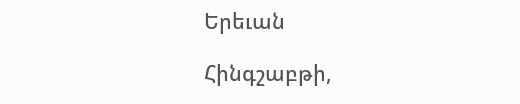Երեւան

Հինգշաբթի,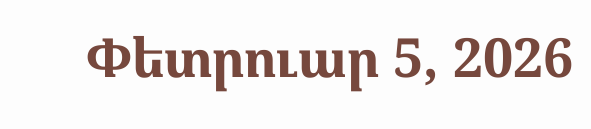Փետրուար 5, 2026